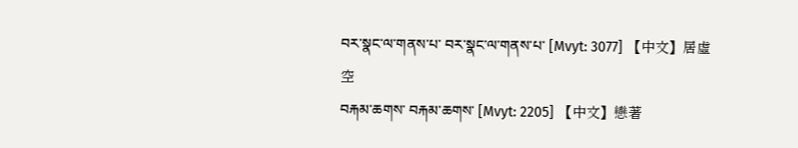བར་སྣང་ལ་གནས་པ་ བར་སྣང་ལ་གནས་པ་ [Mvyt: 3077] 【中文】居虛空
བརྐམ་ཆགས་ བརྐམ་ཆགས་ [Mvyt: 2205] 【中文】戀著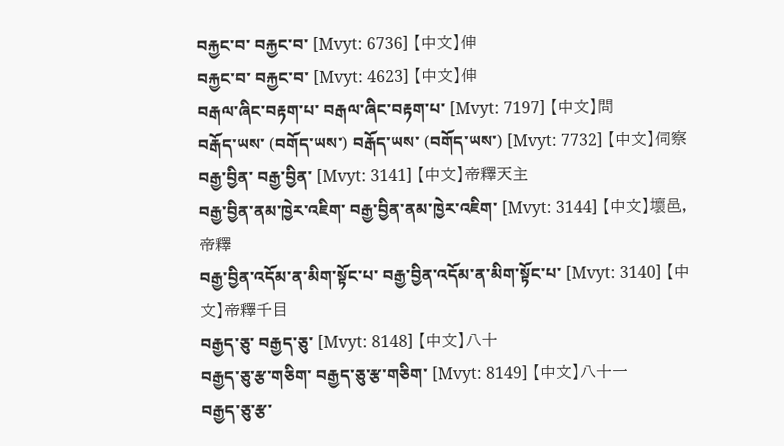བརྐྱང་བ་ བརྐྱང་བ་ [Mvyt: 6736] 【中文】伸
བརྐྱང་བ་ བརྐྱང་བ་ [Mvyt: 4623] 【中文】伸
བརྒལ་ཞིང་བརྟག་པ་ བརྒལ་ཞིང་བརྟག་པ་ [Mvyt: 7197] 【中文】問
བརྒོད་ཡས་ (བགོད་ཡས་) བརྒོད་ཡས་ (བགོད་ཡས་) [Mvyt: 7732] 【中文】伺察
བརྒྱ་བྱིན་ བརྒྱ་བྱིན་ [Mvyt: 3141] 【中文】帝釋天主
བརྒྱ་བྱིན་ནམ་ཁྱེར་འཇིག་ བརྒྱ་བྱིན་ནམ་ཁྱེར་འཇིག་ [Mvyt: 3144] 【中文】壞邑,帝釋
བརྒྱ་བྱིན་འདོམ་ན་མིག་སྟོང་པ་ བརྒྱ་བྱིན་འདོམ་ན་མིག་སྟོང་པ་ [Mvyt: 3140] 【中文】帝釋千目
བརྒྱད་ཅུ་ བརྒྱད་ཅུ་ [Mvyt: 8148] 【中文】八十
བརྒྱད་ཅུ་རྩ་གཅིག་ བརྒྱད་ཅུ་རྩ་གཅིག་ [Mvyt: 8149] 【中文】八十一
བརྒྱད་ཅུ་རྩ་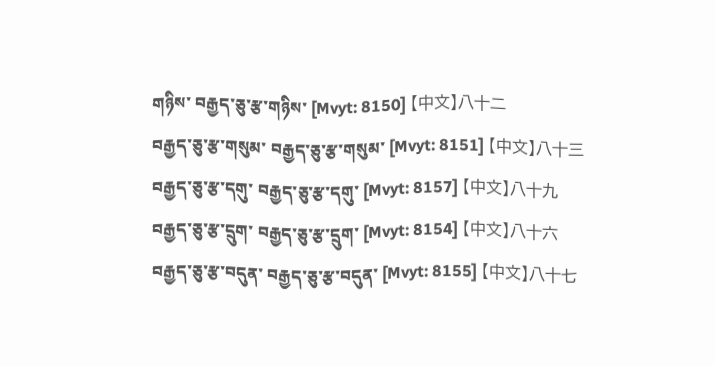གཉིས་ བརྒྱད་ཅུ་རྩ་གཉིས་ [Mvyt: 8150] 【中文】八十二
བརྒྱད་ཅུ་རྩ་གསུམ་ བརྒྱད་ཅུ་རྩ་གསུམ་ [Mvyt: 8151] 【中文】八十三
བརྒྱད་ཅུ་རྩ་དགུ་ བརྒྱད་ཅུ་རྩ་དགུ་ [Mvyt: 8157] 【中文】八十九
བརྒྱད་ཅུ་རྩ་དྲུག་ བརྒྱད་ཅུ་རྩ་དྲུག་ [Mvyt: 8154] 【中文】八十六
བརྒྱད་ཅུ་རྩ་བདུན་ བརྒྱད་ཅུ་རྩ་བདུན་ [Mvyt: 8155] 【中文】八十七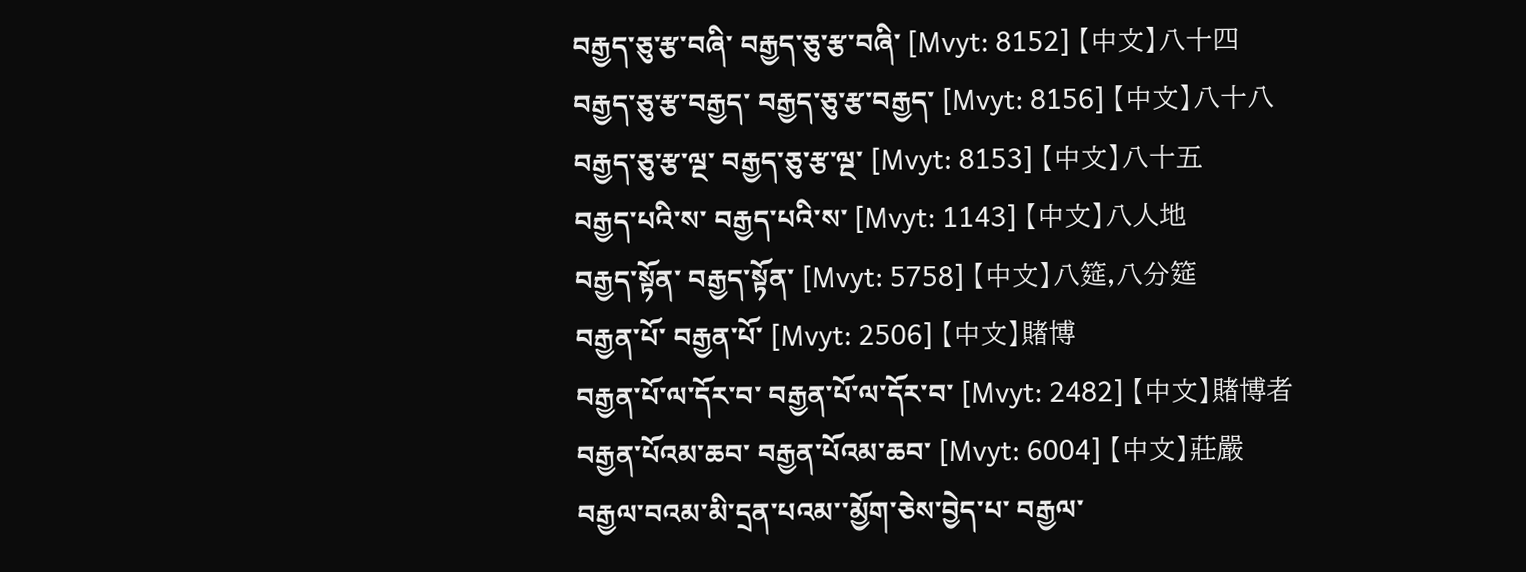བརྒྱད་ཅུ་རྩ་བཞི་ བརྒྱད་ཅུ་རྩ་བཞི་ [Mvyt: 8152] 【中文】八十四
བརྒྱད་ཅུ་རྩ་བརྒྱད་ བརྒྱད་ཅུ་རྩ་བརྒྱད་ [Mvyt: 8156] 【中文】八十八
བརྒྱད་ཅུ་རྩ་ལྔ་ བརྒྱད་ཅུ་རྩ་ལྔ་ [Mvyt: 8153] 【中文】八十五
བརྒྱད་པའི་ས་ བརྒྱད་པའི་ས་ [Mvyt: 1143] 【中文】八人地
བརྒྱད་སྟོན་ བརྒྱད་སྟོན་ [Mvyt: 5758] 【中文】八筵,八分筵
བརྒྱན་པོ་ བརྒྱན་པོ་ [Mvyt: 2506] 【中文】賭博
བརྒྱན་པོ་ལ་དོར་བ་ བརྒྱན་པོ་ལ་དོར་བ་ [Mvyt: 2482] 【中文】賭博者
བརྒྱན་པོའམ་ཆབ་ བརྒྱན་པོའམ་ཆབ་ [Mvyt: 6004] 【中文】莊嚴
བརྒྱལ་བའམ་མི་དྲན་པའམ་་མྱོག་ཅེས་བྱེད་པ་ བརྒྱལ་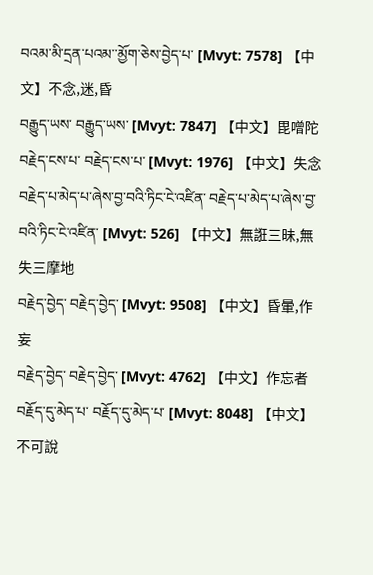བའམ་མི་དྲན་པའམ་་མྱོག་ཅེས་བྱེད་པ་ [Mvyt: 7578] 【中文】不念,迷,昏
བརྒྱུད་ཡས་ བརྒྱུད་ཡས་ [Mvyt: 7847] 【中文】毘噌陀
བརྗེད་ངས་པ་ བརྗེད་ངས་པ་ [Mvyt: 1976] 【中文】失念
བརྗེད་པ་མེད་པ་ཞེས་བྱ་བའི་ཏིང་ངེ་འཛིན་ བརྗེད་པ་མེད་པ་ཞེས་བྱ་བའི་ཏིང་ངེ་འཛིན་ [Mvyt: 526] 【中文】無誑三昧,無失三摩地
བརྗེད་བྱེད་ བརྗེད་བྱེད་ [Mvyt: 9508] 【中文】昏暈,作妄
བརྗེད་བྱེད་ བརྗེད་བྱེད་ [Mvyt: 4762] 【中文】作忘者
བརྗོད་དུ་མེད་པ་ བརྗོད་དུ་མེད་པ་ [Mvyt: 8048] 【中文】不可說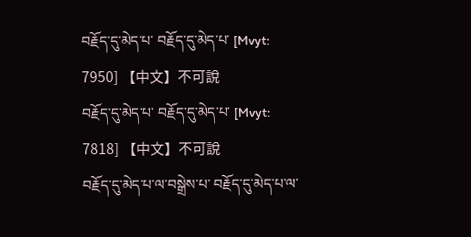བརྗོད་དུ་མེད་པ་ བརྗོད་དུ་མེད་པ་ [Mvyt: 7950] 【中文】不可說
བརྗོད་དུ་མེད་པ་ བརྗོད་དུ་མེད་པ་ [Mvyt: 7818] 【中文】不可說
བརྗོད་དུ་མེད་པ་ལ་བསྒྲེས་པ་ བརྗོད་དུ་མེད་པ་ལ་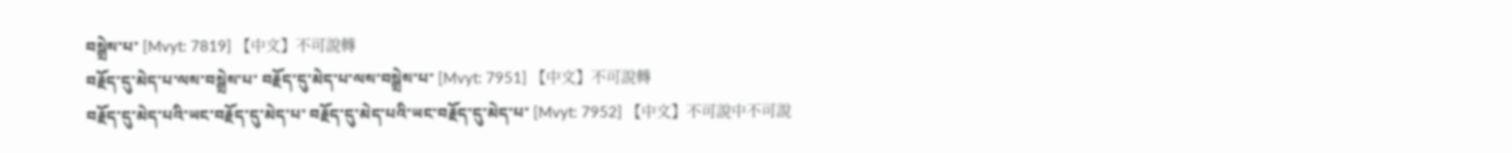བསྒྲེས་པ་ [Mvyt: 7819] 【中文】不可說轉
བརྗོད་དུ་མེད་པ་ལས་བསྒྲེས་པ་ བརྗོད་དུ་མེད་པ་ལས་བསྒྲེས་པ་ [Mvyt: 7951] 【中文】不可說轉
བརྗོད་དུ་མེད་པའི་ཡང་བརྗོད་དུ་མེད་པ་ བརྗོད་དུ་མེད་པའི་ཡང་བརྗོད་དུ་མེད་པ་ [Mvyt: 7952] 【中文】不可說中不可說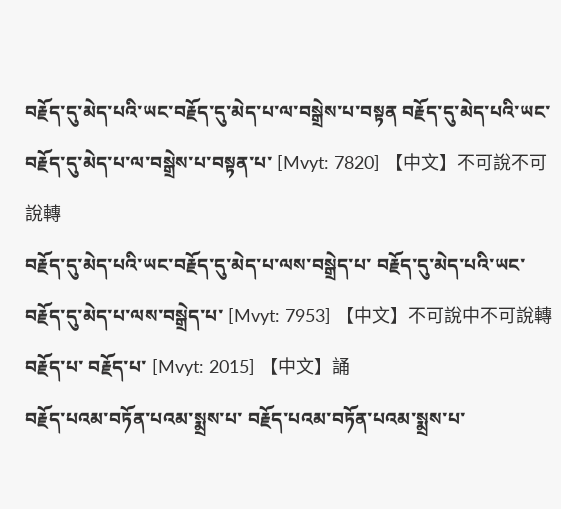བརྗོད་དུ་མེད་པའི་ཡང་བརྗོད་དུ་མེད་པ་ལ་བསྒྲེས་པ་བསྟན བརྗོད་དུ་མེད་པའི་ཡང་བརྗོད་དུ་མེད་པ་ལ་བསྒྲེས་པ་བསྟན་པ་ [Mvyt: 7820] 【中文】不可說不可說轉
བརྗོད་དུ་མེད་པའི་ཡང་བརྗོད་དུ་མེད་པ་ལས་བསྒྲེད་པ་ བརྗོད་དུ་མེད་པའི་ཡང་བརྗོད་དུ་མེད་པ་ལས་བསྒྲེད་པ་ [Mvyt: 7953] 【中文】不可說中不可說轉
བརྗོད་པ་ བརྗོད་པ་ [Mvyt: 2015] 【中文】誦
བརྗོད་པའམ་བཏོན་པའམ་སྨྲས་པ་ བརྗོད་པའམ་བཏོན་པའམ་སྨྲས་པ་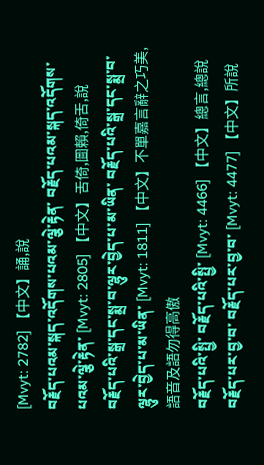[Mvyt: 2782] 【中文】誦,說
བརྗོད་པའམ་སྐད་འདོགས་པའམ་ལྕེ་རྟེན་ བརྗོད་པའམ་སྐད་འདོགས་པའམ་ལྕེ་རྟེན་ [Mvyt: 2805] 【中文】舌倚,圖賴,倚舌,說
བརྗོད་པའི་སྒྲ་དང་སྨྲ་བ་ལྷུར་བྱེད་པ་མ་ཡིན་ བརྗོད་པའི་སྒྲ་དང་སྨྲ་བ་ལྷུར་བྱེད་པ་མ་ཡིན་ [Mvyt: 1811] 【中文】不單嘉言辭之巧美,語音及語勿得高傲
བརྗོད་པའི་སྤྱི་ བརྗོད་པའི་སྤྱི་ [Mvyt: 4466] 【中文】總言,總說
བརྗོད་པར་བྱ་བ་ བརྗོད་པར་བྱ་བ་ [Mvyt: 4477] 【中文】所說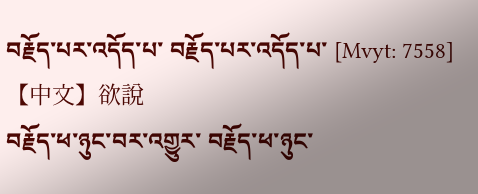བརྗོད་པར་འདོད་པ་ བརྗོད་པར་འདོད་པ་ [Mvyt: 7558] 【中文】欲說
བརྗོད་ཕ་ཉུང་བར་འགྱུར་ བརྗོད་ཕ་ཉུང་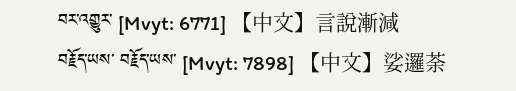བར་འགྱུར་ [Mvyt: 6771] 【中文】言說漸減
བརྗོད་ཡས་ བརྗོད་ཡས་ [Mvyt: 7898] 【中文】娑邏荼